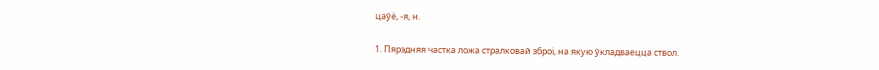цаўё, ‑я, н.

1. Пярэдняя частка ложа стралковай зброі, на якую ўкладваецца ствол.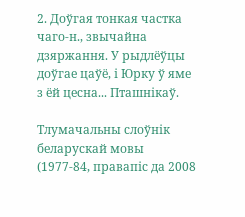2. Доўгая тонкая частка чаго‑н., звычайна дзяржання. У рыдлёўцы доўгае цаўё, і Юрку ў яме з ёй цесна... Пташнікаў.

Тлумачальны слоўнік беларускай мовы (1977-84, правапіс да 2008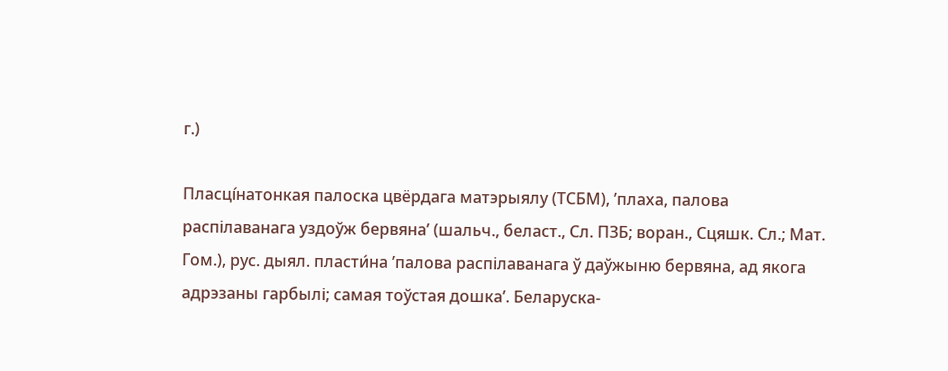г.)

Пласці́натонкая палоска цвёрдага матэрыялу (ТСБМ), ’плаха, палова распілаванага уздоўж бервяна’ (шальч., беласт., Сл. ПЗБ; воран., Сцяшк. Сл.; Мат. Гом.), рус. дыял. пласти́на ’палова распілаванага ў даўжыню бервяна, ад якога адрэзаны гарбылі; самая тоўстая дошка’. Беларуска-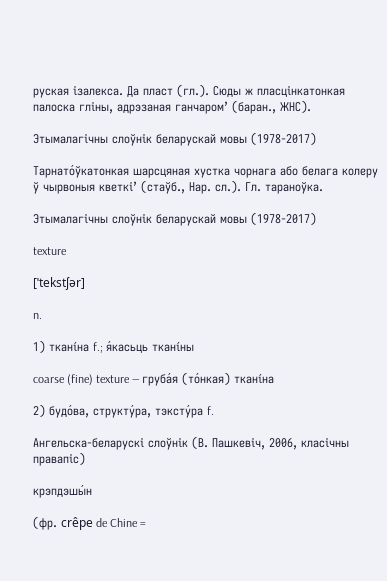руская ізалекса. Да пласт (гл.). Сюды ж пласцінкатонкая палоска гліны, адрэзаная ганчаром’ (баран., ЖНС).

Этымалагічны слоўнік беларускай мовы (1978-2017)

Тарнато́ўкатонкая шарсцяная хустка чорнага або белага колеру ў чырвоныя кветкі’ (стаўб., Нар. сл.). Гл. тараноўка.

Этымалагічны слоўнік беларускай мовы (1978-2017)

texture

[ˈtekstʃər]

n.

1) ткані́на f.; я́касьць ткані́ны

coarse (fine) texture — груба́я (то́нкая) ткані́на

2) будо́ва, структу́ра, тэксту́ра f.

Ангельска-беларускі слоўнік (В. Пашкевіч, 2006, класічны правапіс)

крэпдэшы́н

(фр. crêpe de Chine =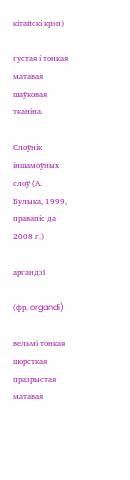кітайскі крэп)

густая і тонкая матавая шаўковая тканіна.

Слоўнік іншамоўных слоў (А. Булыка, 1999, правапіс да 2008 г.)

аргандзі́

(фр. organdi)

вельмі тонкая шорсткая празрыстая матавая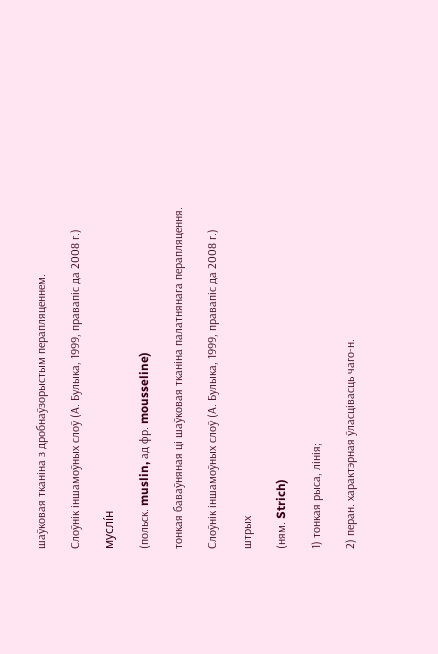шаўковая тканіна з дробнаўзорыстым перапляценнем.

Слоўнік іншамоўных слоў (А. Булыка, 1999, правапіс да 2008 г.)

муслі́н

(польск. muslin, ад фр. mousseline)

тонкая баваўняная ці шаўковая тканіна палатнянага перапляцення.

Слоўнік іншамоўных слоў (А. Булыка, 1999, правапіс да 2008 г.)

штрых

(ням. Strich)

1) тонкая рыса, лінія;

2) перан. характэрная ўласцівасць чаго-н.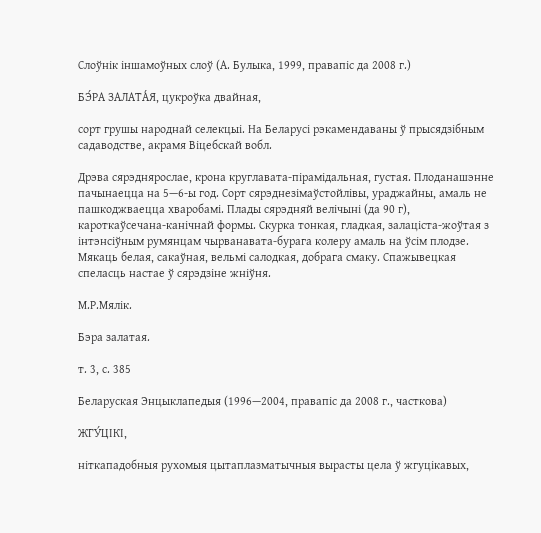Слоўнік іншамоўных слоў (А. Булыка, 1999, правапіс да 2008 г.)

БЭ́РА ЗАЛАТА́Я, цукроўка двайная,

сорт грушы народнай селекцыі. На Беларусі рэкамендаваны ў прысядзібным садаводстве, акрамя Віцебскай вобл.

Дрэва сярэднярослае, крона круглавата-пірамідальная, густая. Плоданашэнне пачынаецца на 5—6-ы год. Сорт сярэднезімаўстойлівы, ураджайны, амаль не пашкоджваецца хваробамі. Плады сярэдняй велічыні (да 90 г), кароткаўсечана-канічнай формы. Скурка тонкая, гладкая, залаціста-жоўтая з інтэнсіўным румянцам чырванавата-бурага колеру амаль на ўсім плодзе. Мякаць белая, сакаўная, вельмі салодкая, добрага смаку. Спажывецкая спеласць настае ў сярэдзіне жніўня.

М.Р.Мялік.

Бэра залатая.

т. 3, с. 385

Беларуская Энцыклапедыя (1996—2004, правапіс да 2008 г., часткова)

ЖГУ́ЦІКІ,

ніткападобныя рухомыя цытаплазматычныя вырасты цела ў жгуцікавых,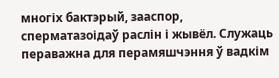многіх бактэрый, зааспор, сперматазоідаў раслін і жывёл. Служаць пераважна для перамяшчэння ў вадкім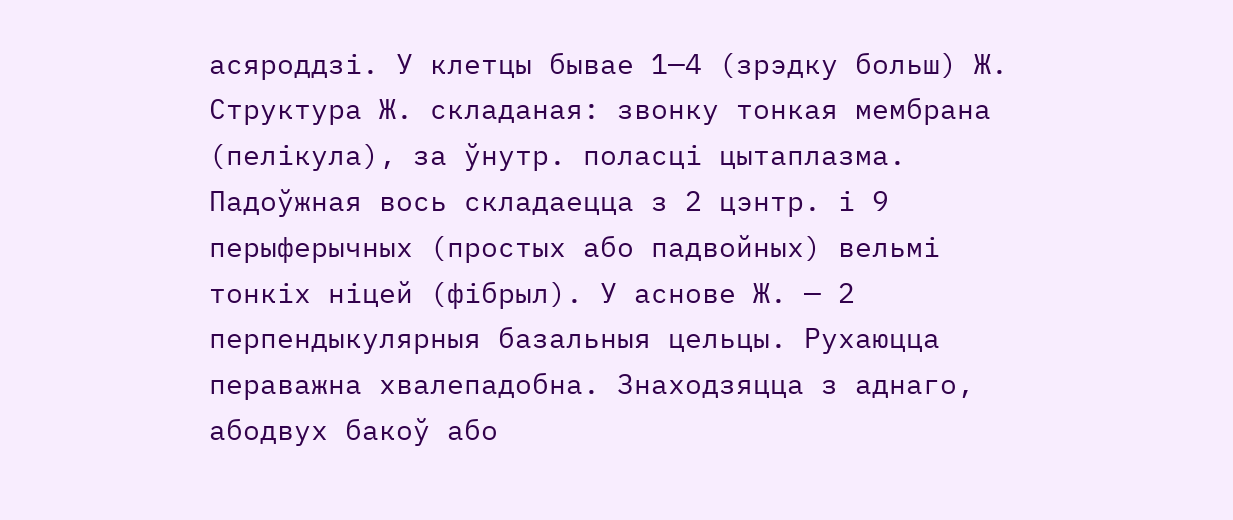асяроддзі. У клетцы бывае 1—4 (зрэдку больш) Ж. Структура Ж. складаная: звонку тонкая мембрана (пелікула), за ўнутр. поласці цытаплазма. Падоўжная вось складаецца з 2 цэнтр. і 9 перыферычных (простых або падвойных) вельмі тонкіх ніцей (фібрыл). У аснове Ж. — 2 перпендыкулярныя базальныя цельцы. Рухаюцца пераважна хвалепадобна. Знаходзяцца з аднаго, абодвух бакоў або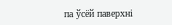па ўсёй паверхні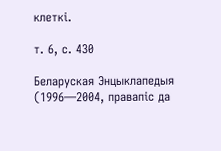клеткі.

т. 6, с. 430

Беларуская Энцыклапедыя (1996—2004, правапіс да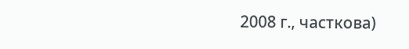2008 г., часткова)